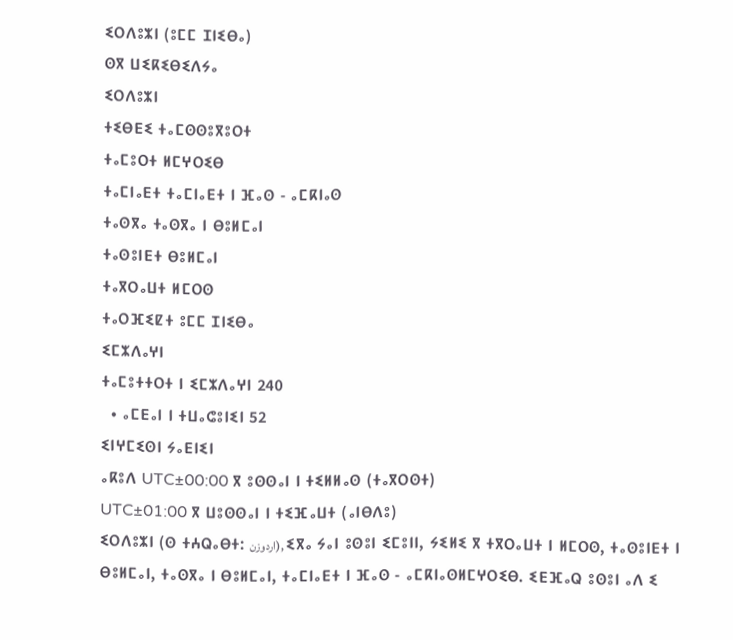ⵉⵔⴷⵓⵣⵏ (ⵓⵎⵎ ⵊⵏⵉⴱⴰ)
ⵙⴳ ⵡⵉⴽⵉⴱⵉⴷⵢⴰ
ⵉⵔⴷⵓⵣⵏ
ⵜⵉⴱⴹⵉ ⵜⴰⵎⵙⵙⵓⴳⵓⵔⵜ
ⵜⴰⵎⵓⵔⵜ ⵍⵎⵖⵔⵉⴱ
ⵜⴰⵎⵏⴰⴹⵜ ⵜⴰⵎⵏⴰⴹⵜ ⵏ ⴼⴰⵙ - ⴰⵎⴽⵏⴰⵙ
ⵜⴰⵙⴳⴰ ⵜⴰⵙⴳⴰ ⵏ ⴱⵓⵍⵎⴰⵏ
ⵜⴰⵙⵓⵏⴹⵜ ⴱⵓⵍⵎⴰⵏ
ⵜⴰⴳⵔⴰⵡⵜ ⵍⵎⵔⵙ
ⵜⴰⵔⴼⵉⵇⵜ ⵓⵎⵎ ⵊⵏⵉⴱⴰ
ⵉⵎⵣⴷⴰⵖⵏ
ⵜⴰⵎⵓⵜⵜⵔⵜ ⵏ ⵉⵎⵣⴷⴰⵖⵏ 240
  • ⴰⵎⴹⴰⵏ ⵏ ⵜⵡⴰⵛⵓⵏⵉⵏ 52
ⵉⵏⵖⵎⵉⵙⵏ ⵢⴰⴹⵏⵉⵏ
ⴰⴽⵓⴷ UTC±00:00 ⴳ ⵓⵙⵙⴰⵏ ⵏ ⵜⵉⵍⵍⴰⵙ (ⵜⴰⴳⵔⵙⵜ)
UTC±01:00 ⴳ ⵡⵓⵙⵙⴰⵏ ⵏ ⵜⵉⴼⴰⵡⵜ (ⴰⵏⴱⴷⵓ)
ⵉⵔⴷⵓⵣⵏ (ⵙ ⵜⵄⵕⴰⴱⵜ: اردوزن), ⵉⴳⴰ ⵢⴰⵏ ⵓⵙⵓⵏ ⵉⵎⵓⵏⵏ, ⵢⵉⵍⵉ ⴳ ⵜⴳⵔⴰⵡⵜ ⵏ ⵍⵎⵔⵙ, ⵜⴰⵙⵓⵏⴹⵜ ⵏ ⴱⵓⵍⵎⴰⵏ, ⵜⴰⵙⴳⴰ ⵏ ⴱⵓⵍⵎⴰⵏ, ⵜⴰⵎⵏⴰⴹⵜ ⵏ ⴼⴰⵙ - ⴰⵎⴽⵏⴰⵙⵍⵎⵖⵔⵉⴱ. ⵉⴹⴼⴰⵕ ⵓⵙⵓⵏ ⴰⴷ ⵉ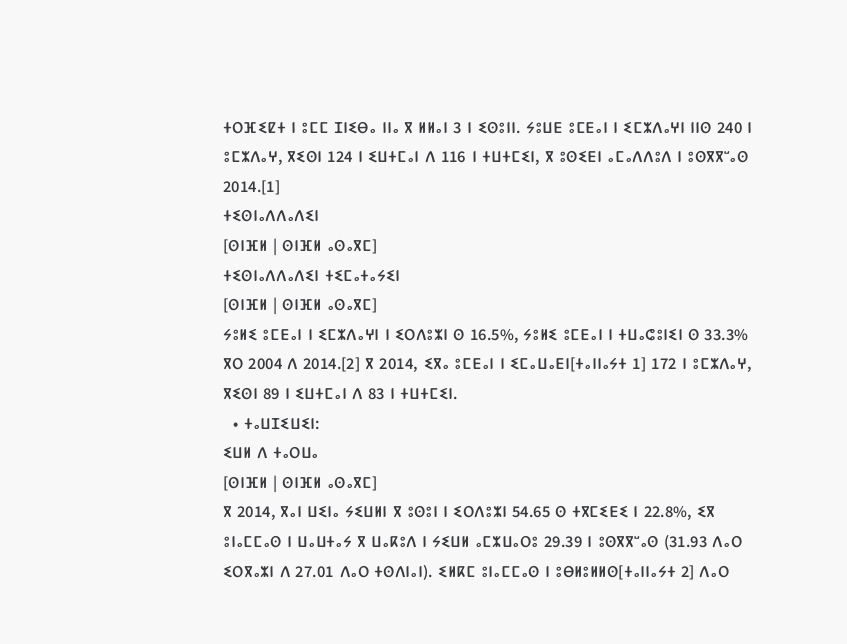ⵜⵔⴼⵉⵇⵜ ⵏ ⵓⵎⵎ ⵊⵏⵉⴱⴰ ⵏⵏⴰ ⴳ ⵍⵍⴰⵏ 3 ⵏ ⵉⵙⵓⵏⵏ. ⵢⵓⵡⴹ ⵓⵎⴹⴰⵏ ⵏ ⵉⵎⵣⴷⴰⵖⵏ ⵏⵏⵙ 240 ⵏ ⵓⵎⵣⴷⴰⵖ, ⴳⵉⵙⵏ 124 ⵏ ⵉⵡⵜⵎⴰⵏ ⴷ 116 ⵏ ⵜⵡⵜⵎⵉⵏ, ⴳ ⵓⵙⵉⴹⵏ ⴰⵎⴰⴷⴷⵓⴷ ⵏ ⵓⵙⴳⴳⵯⴰⵙ 2014.[1]
ⵜⵉⵙⵏⴰⴷⴷⴰⴷⵉⵏ
[ⵙⵏⴼⵍ | ⵙⵏⴼⵍ ⴰⵙⴰⴳⵎ]
ⵜⵉⵙⵏⴰⴷⴷⴰⴷⵉⵏ ⵜⵉⵎⴰⵜⴰⵢⵉⵏ
[ⵙⵏⴼⵍ | ⵙⵏⴼⵍ ⴰⵙⴰⴳⵎ]
ⵢⵓⵍⵉ ⵓⵎⴹⴰⵏ ⵏ ⵉⵎⵣⴷⴰⵖⵏ ⵏ ⵉⵔⴷⵓⵣⵏ ⵙ 16.5%, ⵢⵓⵍⵉ ⵓⵎⴹⴰⵏ ⵏ ⵜⵡⴰⵛⵓⵏⵉⵏ ⵙ 33.3% ⴳⵔ 2004 ⴷ 2014.[2] ⴳ 2014, ⵉⴳⴰ ⵓⵎⴹⴰⵏ ⵏ ⵉⵎⴰⵡⴰⴹⵏ[ⵜⴰⵏⵏⴰⵢⵜ 1] 172 ⵏ ⵓⵎⵣⴷⴰⵖ, ⴳⵉⵙⵏ 89 ⵏ ⵉⵡⵜⵎⴰⵏ ⴷ 83 ⵏ ⵜⵡⵜⵎⵉⵏ.
  • ⵜⴰⵡⵊⵉⵡⵉⵏ:
ⵉⵡⵍ ⴷ ⵜⴰⵔⵡⴰ
[ⵙⵏⴼⵍ | ⵙⵏⴼⵍ ⴰⵙⴰⴳⵎ]
ⴳ 2014, ⴳⴰⵏ ⵡⵉⵏⴰ ⵢⵉⵡⵍⵏ ⴳ ⵓⵙⵓⵏ ⵏ ⵉⵔⴷⵓⵣⵏ 54.65 ⵙ ⵜⴳⵎⵉⴹⵉ ⵏ 22.8%, ⵉⴳ ⵓⵏⴰⵎⵎⴰⵙ ⵏ ⵡⴰⵡⵜⴰⵢ ⴳ ⵡⴰⴽⵓⴷ ⵏ ⵢⵉⵡⵍ ⴰⵎⵣⵡⴰⵔⵓ 29.39 ⵏ ⵓⵙⴳⴳⵯⴰⵙ (31.93 ⴷⴰⵔ ⵉⵔⴳⴰⵣⵏ ⴷ 27.01 ⴷⴰⵔ ⵜⵙⴷⵏⴰⵏ). ⵉⵍⴽⵎ ⵓⵏⴰⵎⵎⴰⵙ ⵏ ⵓⴱⵍⵓⵍⵍⵙ[ⵜⴰⵏⵏⴰⵢⵜ 2] ⴷⴰⵔ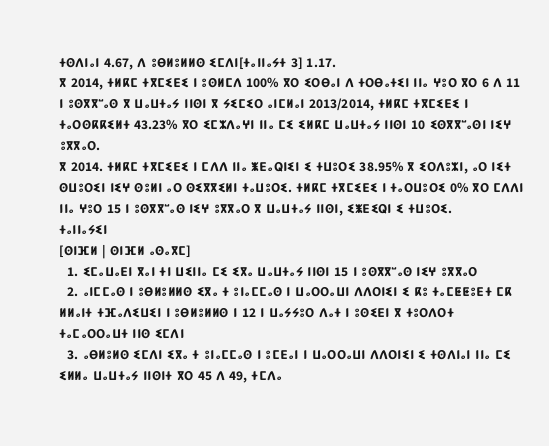ⵜⵙⴷⵏⴰⵏ 4.67, ⴷ ⵓⴱⵍⵓⵍⵍⵙ ⵉⵎⴷⵏ[ⵜⴰⵏⵏⴰⵢⵜ 3] 1.17.
ⴳ 2014, ⵜⵍⴽⵎ ⵜⴳⵎⵉⴹⵉ ⵏ ⵓⵙⵍⵎⴷ 100% ⴳⵔ ⵉⵔⴱⴰⵏ ⴷ ⵜⵔⴱⴰⵜⵉⵏ ⵏⵏⴰ ⵖⵓⵔ ⴳⵔ 6 ⴷ 11 ⵏ ⵓⵙⴳⴳⵯⴰⵙ ⴳ ⵡⴰⵡⵜⴰⵢ ⵏⵏⵙⵏ ⴳ ⵢⵉⵎⵉⵔ ⴰⵏⵎⵍⴰⵏ 2013/2014, ⵜⵍⴽⵎ ⵜⴳⵎⵉⴹⵉ ⵏ ⵜⴰⵔⵙⴽⴽⵉⵍⵜ 43.23% ⴳⵔ ⵉⵎⵣⴷⴰⵖⵏ ⵏⵏⴰ ⵎⵉ ⵉⵍⴽⵎ ⵡⴰⵡⵜⴰⵢ ⵏⵏⵙⵏ 10 ⵉⵙⴳⴳⵯⴰⵙⵏ ⵏⵉⵖ ⵓⴳⴳⴰⵔ.
ⴳ 2014. ⵜⵍⴽⵎ ⵜⴳⵎⵉⴹⵉ ⵏ ⵎⴷⴷ ⵏⵏⴰ ⵥⴹⴰⵕⵏⵉⵏ ⵉ ⵜⵡⵓⵔⵉ 38.95% ⴳ ⵉⵔⴷⵓⵣⵏ, ⴰⵔ ⵏⵉⵜ ⵙⵡⵓⵔⵉⵏ ⵏⵉⵖ ⵙⵓⵍⵏ ⴰⵔ ⵙⵉⴳⴳⵉⵍⵏ ⵜⴰⵡⵓⵔⵉ. ⵜⵍⴽⵎ ⵜⴳⵎⵉⴹⵉ ⵏ ⵜⴰⵔⵡⵓⵔⵉ 0% ⴳⵔ ⵎⴷⴷⵏ ⵏⵏⴰ ⵖⵓⵔ 15 ⵏ ⵓⵙⴳⴳⵯⴰⵙ ⵏⵉⵖ ⵓⴳⴳⴰⵔ ⴳ ⵡⴰⵡⵜⴰⵢ ⵏⵏⵙⵏ, ⵉⵥⴹⵉⵕⵏ ⵉ ⵜⵡⵓⵔⵉ.
ⵜⴰⵏⵏⴰⵢⵉⵏ
[ⵙⵏⴼⵍ | ⵙⵏⴼⵍ ⴰⵙⴰⴳⵎ]
  1. ⵉⵎⴰⵡⴰⴹⵏ ⴳⴰⵏ ⵜⵏ ⵡⵉⵏⵏⴰ ⵎⵉ ⵉⴳⴰ ⵡⴰⵡⵜⴰⵢ ⵏⵏⵙⵏ 15 ⵏ ⵓⵙⴳⴳⵯⴰⵙ ⵏⵉⵖ ⵓⴳⴳⴰⵔ
  2. ⴰⵏⵎⵎⴰⵙ ⵏ ⵓⴱⵍⵓⵍⵍⵙ ⵉⴳⴰ ⵜ ⵓⵏⴰⵎⵎⴰⵙ ⵏ ⵡⴰⵔⵔⴰⵡⵏ ⴷⴷⵔⵏⵉⵏ ⵉ ⴽⵓ ⵜⴰⵎⵟⵟⵓⴹⵜ ⵎⴽ ⵍⵍⴰⵏⵜ ⵜⴼⴰⴷⵉⵡⵉⵏ ⵏ ⵓⴱⵍⵓⵍⵍⵙ ⵏ 12 ⵏ ⵡⴰⵢⵢⵓⵔ ⴷⴰⵜ ⵏ ⵓⵙⵉⴹⵏ ⴳ ⵜⵓⵔⴷⵔⵜ ⵜⴰⵎⴰⵔⵔⴰⵡⵜ ⵏⵏⵙ ⵉⵎⴷⵏ
  3. ⴰⴱⵍⵓⵍⵙ ⵉⵎⴷⵏ ⵉⴳⴰ ⵜ ⵓⵏⴰⵎⵎⴰⵙ ⵏ ⵓⵎⴹⴰⵏ ⵏ ⵡⴰⵔⵔⴰⵡⵏ ⴷⴷⵔⵏⵉⵏ ⵉ ⵜⵙⴷⵏⴰⵏ ⵏⵏⴰ ⵎⵉ ⵉⵍⵍⴰ ⵡⴰⵡⵜⴰⵢ ⵏⵏⵙⵏⵜ ⴳⵔ 45 ⴷ 49, ⵜⵎⴷⴰ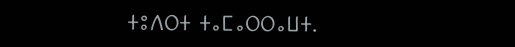ⵜⵓⴷⵔⵜ ⵜⴰⵎⴰⵔⵔⴰⵡⵜ.